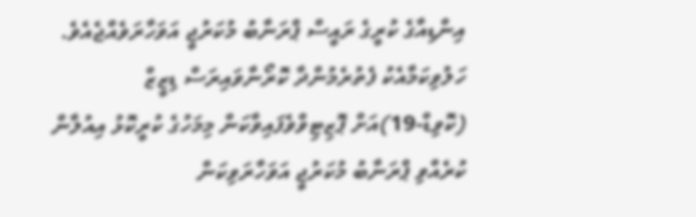އިންޑިއާގެ ކުރީގެ ރައީސް ޕްރަނާބު މުކަރުޖީ އަވަހާރަވެއްޖެއެވެ.
ހަލުވިކަމާއެކު ފެތުރެމުންދާ ކޮރޯނާވައިރަސް ޑިޒީޒް (ކޮވިޑް-19)އަށް ޕޮޒިޓިވްވެފައިވާކަން މިމަހުގެ ކުރީކޮޅު އިއުލާން ކުރެއްވި ޕްރަނާބު މުކަރުޖީ އަވަހާރަވިކަން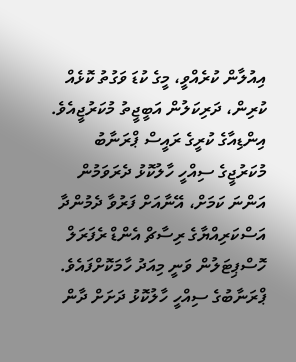އިއުލާން ކުރެއްވީ، މީގެ ކުޑަ ވަގުތު ކޮޅެއް ކުރިން، ދަރިކަލުން އަބީޖީތު މުކަރުޖީއެވެ.
އިންޑިއާގެ ކުރީގެ ރައީސް ޕްރަނާބު މުކަރުޖީގެ ސިއްހީ ހާލުކޮޅު ދެރަވަމުން އަންނަ ކަމަށް، އޭނާއަށް ފަރުވާ ދެމުންދާ އަސްކަރިއްޔާގެ ރިސާޗް އެންޑް ރެފަރަލް ހޮސްޕިޓަލުން ވަނީ މިއަދު ހާމަކޮށްފައެވެ. ޕްރަނާބުގެ ސިއްހީ ހާލުކޮޅު ދަށަށް ދާން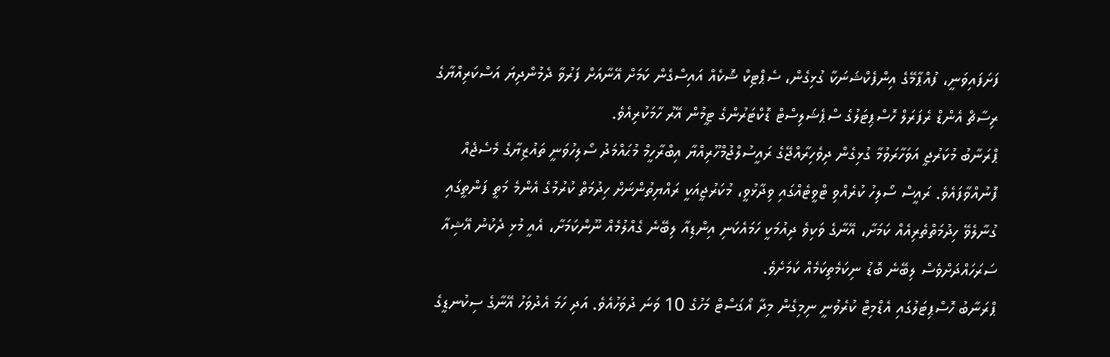ފަށަފައިވަނީ، ފުއްޕާމޭގެ އިންފެކްޝަނަކާ ގުޅިގެން، ސެޕްޓިކް ޝޮކެއް އައިސްގެން ކަމަށް އޭނާއަށް ފަރުވާ ދެމުންދިޔަ އަސްކަރިއްޔާގެ ރިސާޗް އެންޑް ރެފަރަލް ހޮސްޕިޓަލުގެ ސްޕެޝަލިސްޓް ޑޮކްޓަރުންގެ ޓީމުން އޭރު ހާމަކުރިއެވެ.
ޕްރަނާބު މުކަރުޖީ އަވަހާރަވުމާ ގުޅިގެން ދިވެހިރާއްޖޭގެ ރައީސުލްޖުމްހޫރިއްޔާ އިބްރާހީމް މުޙައްމަދު ސޯލިހުވަނީ ތައުޒިޔާގެ މެސެޖެއް ފޮނުއްވާފައެވެ. ރައީސް ސޯލިހު ކުރެއްވި ޓްވީޓެއްގައި ވިދާޅުވީ، މުކަރުޖީއަކީ ރައްޔިތުންނަށް ހިދުމަތް ކުރުމުގެ އެންމެ މަތީ ފަންތީގައި ގުނާލެވޭ ހިދުމަތްތެރިއެއް ކަމަށާ، އޭނާގެ ވަކިވެ ދިއުމަކީ ހަމައެކަނި އިންޑިއާ ލިބޭނެ ގެއްލުމެއް ނޫންކަމަށާ، އެއީ މުޅި ދެކުނު އޭޝިއާ ސަރަހައްދަށްވެސް ލިބޭނެ ބޮޑު ނިކަމެތިކަމެއް ކަމަށެވެ.
ޕްރަނާބު ހޮސްޕިޓަލުގައި އެޑްމިޓް ކުރެވުނީ ނިމިގެން މިދާ އޯގަސްޓް މަހުގެ 10 ވަނަ ދުވަހުއެވެ. އަދި ހަމަ އެދުވަހު އޭނާގެ ސިކުނޑީގެ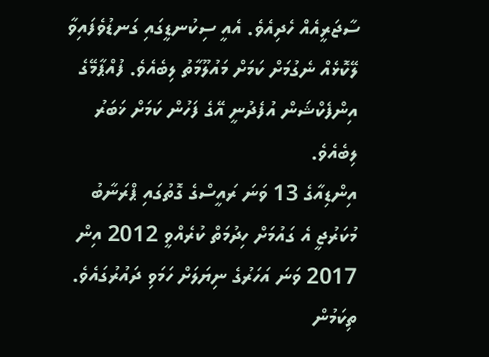ސާޖަރީއެއް ހެދިއެވެ. އެއީ ސިކުނޑީގައި ގަނޑުވެފައިވާ ލޭކޮޅެއް ނެގުމަށް ކަމަށް މައުލޫމާތު ލިބެއެވެ. ފުއްޕާމޭގެ އިންފެކްޝަން އުފެދުނީ އޭގެ ފަހުން ކަމަށް ޚަބަރު ލިބެއެވެ.
އިންޑިއާގެ 13 ވަނަ ރައީސްގެ ގޮތުގައި ޕްރަނާބު މުކަރުޖީ އެ ގައުމަށް ހިދުމަތް ކުރެއްވީ 2012 އިން 2017 ވަނަ އަހަރުގެ ނިޔަލަށް ހަމަވި ދައުރުގައެވެ.
ތިކަމުން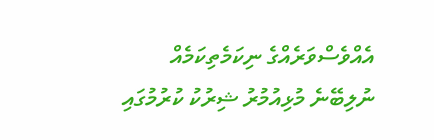އެއްވެސްވަރެއްގެ ނިކަމެތިކަމެއް ނުލިބޭނެ މުޅިއުމުރު ޝިރުކު ކުރުމުގައި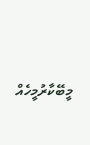މީބޭކާރުމީހެއް